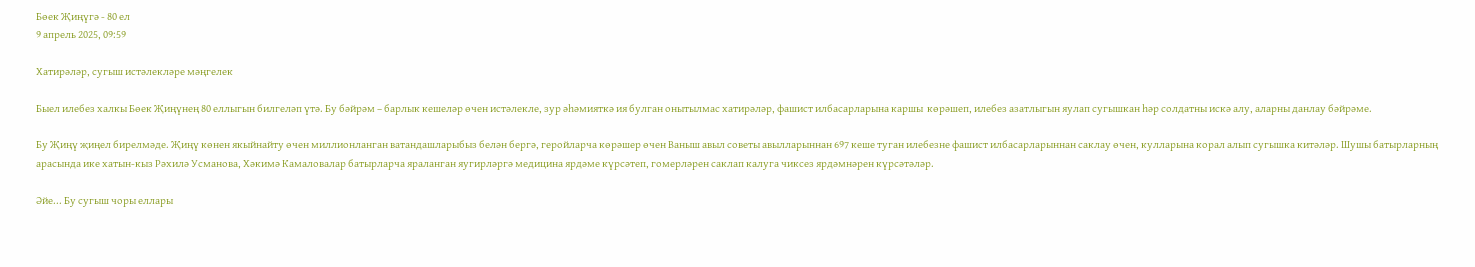Бөек Җиңүгә - 80 ел
9 апрель 2025, 09:59

Хатирәләр, сугыш истәлекләре мәңгелек

Быел илебез халкы Бөек Җиңүнең 80 еллыгын билгеләп үтә. Бу бәйрәм – барлык кешеләр өчен истәлекле, зур әһәмияткә ия булган онытылмас хатирәләр, фашист илбасарларына каршы  көрәшеп, илебез азатлыгын яулап сугышкан һәр солдатны искә алу, аларны данлау бәйрәме.

Бу Җиңү җиңел бирелмәде. Җиңү көнен якыйнайту өчен миллионланган ватандашларыбыз белән бергә, геройларча көрәшер өчен Ваныш авыл советы авылларыннан 697 кеше туган илебезне фашист илбасарларыннан саклау өчен, кулларына корал алып сугышка китәләр. Шушы батырларның арасында ике хатын-кыз Рәхилә Усманова, Хәкимә Камаловалар батырларча яраланган яугирләргә медицина ярдәме күрсәтеп, гомерләрен саклап калуга чиксез ярдәмнәрен күрсәтәләр.

Әйе... Бу сугыш чоры еллары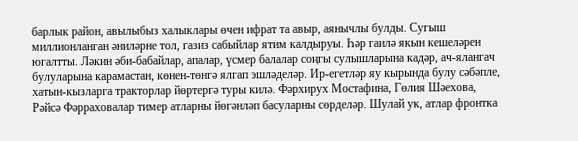барлык район, авылыбыз халыклары өчен ифрат та авыр, аянычлы булды. Сугыш миллионланган әниләрне тол, газиз сабыйлар ятим калдыруы. Һәр гаилә якын кешеләрен югалтты. Ләкин әби-бабайлар, апалар, үсмер балалар соңгы сулышларына кадәр, ач-ялангач булуларына карамастан, көнен-төнгә ялгап эшләделәр. Ир-егетләр яу кырында булу сәбәпле, хатын-кызларга тракторлар йөртергә туры килә. Фәрхирух Мостафина, Гөлия Шәехова, Рәйсә Фәрраховалар тимер атларны йөгәнләп басуларны сөрделәр. Шулай ук, атлар фронтка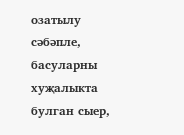озатылу сәбәпле, басуларны хуҗалыкта булган сыер,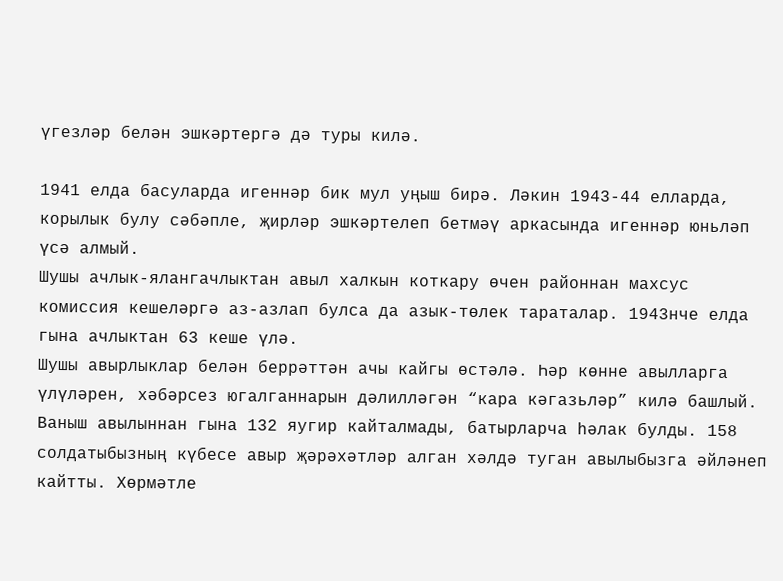үгезләр белән эшкәртергә дә туры килә.

1941 елда басуларда игеннәр бик мул уңыш бирә. Ләкин 1943-44 елларда, корылык булу сәбәпле, җирләр эшкәртелеп бетмәү аркасында игеннәр юньләп үсә алмый.
Шушы ачлык-ялангачлыктан авыл халкын коткару өчен районнан махсус комиссия кешеләргә аз-азлап булса да азык-төлек тараталар. 1943нче елда гына ачлыктан 63 кеше үлә.
Шушы авырлыклар белән беррәттән ачы кайгы өстәлә. Һәр көнне авылларга үлүләрен, хәбәрсез югалганнарын дәлилләгән “кара кәгазьләр” килә башлый. Ваныш авылыннан гына 132 яугир кайталмады, батырларча һәлак булды. 158 солдатыбызның күбесе авыр җәрәхәтләр алган хәлдә туган авылыбызга әйләнеп кайтты. Хөрмәтле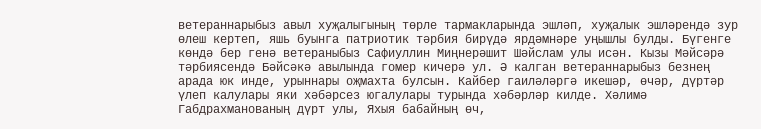ветераннарыбыз авыл хуҗалыгының төрле тармакларында эшләп, хуҗалык эшләрендә зур өлеш кертеп, яшь буынга патриотик тәрбия бирүдә ярдәмнәре уңышлы булды. Бүгенге көндә бер генә ветераныбыз Сафиуллин Миңнерәшит Шәйслам улы исән. Кызы Мәйсәрә тәрбиясендә Бәйсәкә авылында гомер кичерә ул. Ә калган ветераннарыбыз безнең арада юк инде, урыннары оҗмахта булсын. Кайбер гаиләләргә икешәр, өчәр, дүртәр үлеп калулары яки хәбәрсез югалулары турында хәбәрләр килде. Хәлимә Габдрахманованың дүрт улы, Яхыя бабайның өч,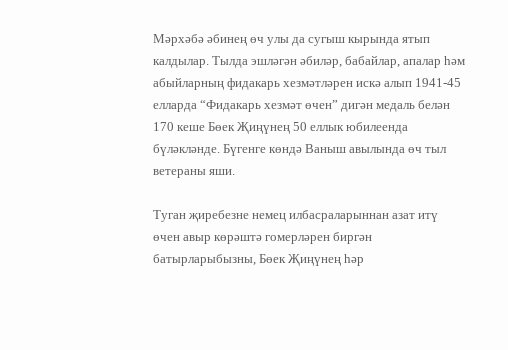Мәрхәбә әбинең өч улы да сугыш кырында ятып калдылар. Тылда эшләгән әбиләр, бабайлар, апалар һәм абыйларның фидакарь хезмәтләрен искә алып 1941-45 елларда “Фидакарь хезмәт өчен” дигән медаль белән 170 кеше Бөек Җиңүнең 50 еллык юбилеенда бүләкләнде. Бүгенге көндә Ваныш авылында өч тыл ветераны яши.

Туган җиребезне немец илбасраларыннан азат итү өчен авыр көрәштә гомерләрен биргән батырларыбызны, Бөек Җиңүнең һәр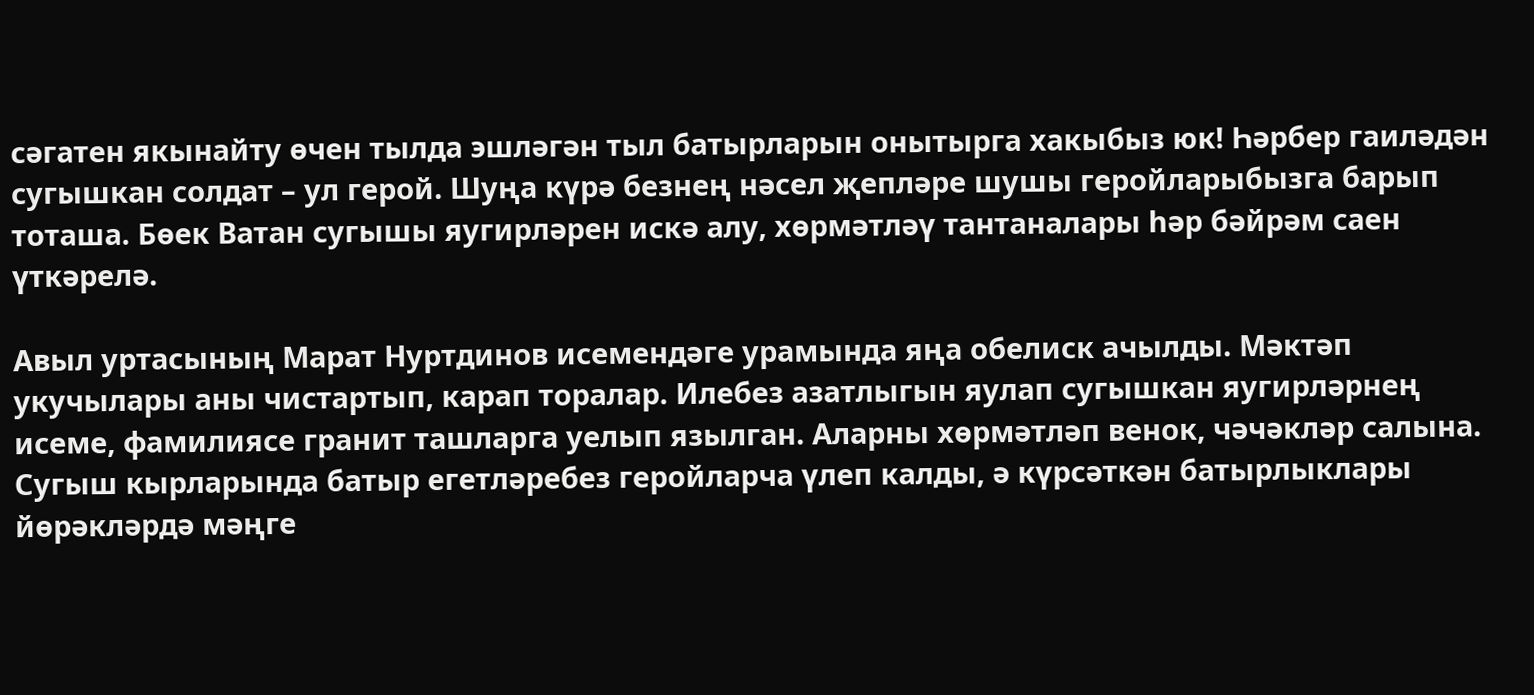сәгатен якынайту өчен тылда эшләгән тыл батырларын онытырга хакыбыз юк! Һәрбер гаиләдән сугышкан солдат – ул герой. Шуңа күрә безнең нәсел җепләре шушы геройларыбызга барып тоташа. Бөек Ватан сугышы яугирләрен искә алу, хөрмәтләү тантаналары һәр бәйрәм саен үткәрелә.

Авыл уртасының Марат Нуртдинов исемендәге урамында яңа обелиск ачылды. Мәктәп укучылары аны чистартып, карап торалар. Илебез азатлыгын яулап сугышкан яугирләрнең исеме, фамилиясе гранит ташларга уелып язылган. Аларны хөрмәтләп венок, чәчәкләр салына. Сугыш кырларында батыр егетләребез геройларча үлеп калды, ә күрсәткән батырлыклары йөрәкләрдә мәңге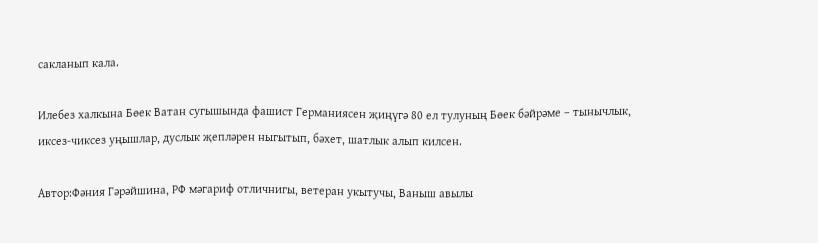сакланып кала.

Илебез халкына Бөек Ватан сугышында фашист Германиясен җиңүгә 80 ел тулуның Бөек бәйрәме – тынычлык, иксез-чиксез уңышлар, дуслык җепләрен ныгытып, бәхет, шатлык алып килсен.

Автор:Фәния Гәрәйшина, РФ мәгариф отличнигы, ветеран укытучы, Ваныш авылы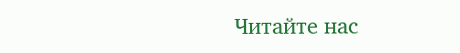Читайте нас